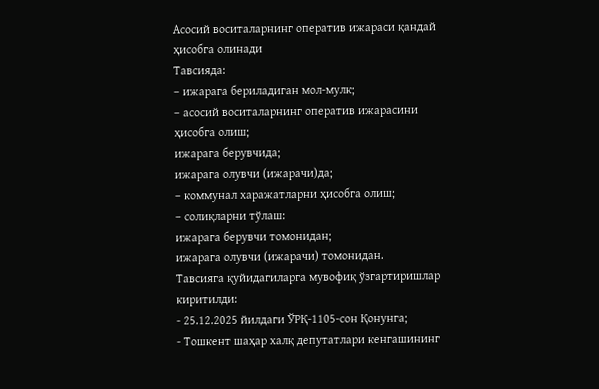Асосий воситаларнинг оператив ижараси қандай ҳисобга олинади
Тавсияда:
– ижарага бериладиган мол-мулк;
– асосий воситаларнинг оператив ижарасини ҳисобга олиш;
ижарага берувчида;
ижарага олувчи (ижарачи)да;
– коммунал харажатларни ҳисобга олиш;
– солиқларни тўлаш:
ижарага берувчи томонидан;
ижарага олувчи (ижарачи) томонидан.
Тавсияга қуйидагиларга мувофиқ ўзгартиришлар киритилди:
- 25.12.2025 йилдаги ЎРҚ-1105-сон Қонунга;
- Тошкент шаҳар халқ депутатлари кенгашининг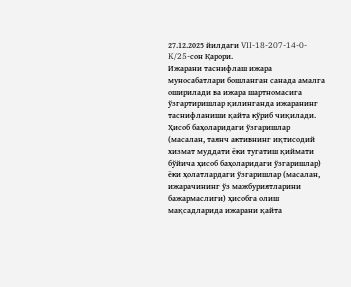27.12.2025 йилдаги VII-18-207-14-0-K/25-сон Қарори.
Ижарани таснифлаш ижара муносабатлари бошланган санада амалга оширилади ва ижара шартномасига ўзгартиришлар қилинганда ижаранинг таснифланиши қайта кўриб чиқилади. Ҳисоб баҳоларидаги ўзгаришлар (масалан, таянч активнинг иқтисодий хизмат муддати ёки тугатиш қиймати бўйича ҳисоб баҳоларидаги ўзгаришлар) ёки ҳолатлардаги ўзгаришлар (масалан, ижарачининг ўз мажбуриятларини бажармаслиги) ҳисобга олиш мақсадларида ижарани қайта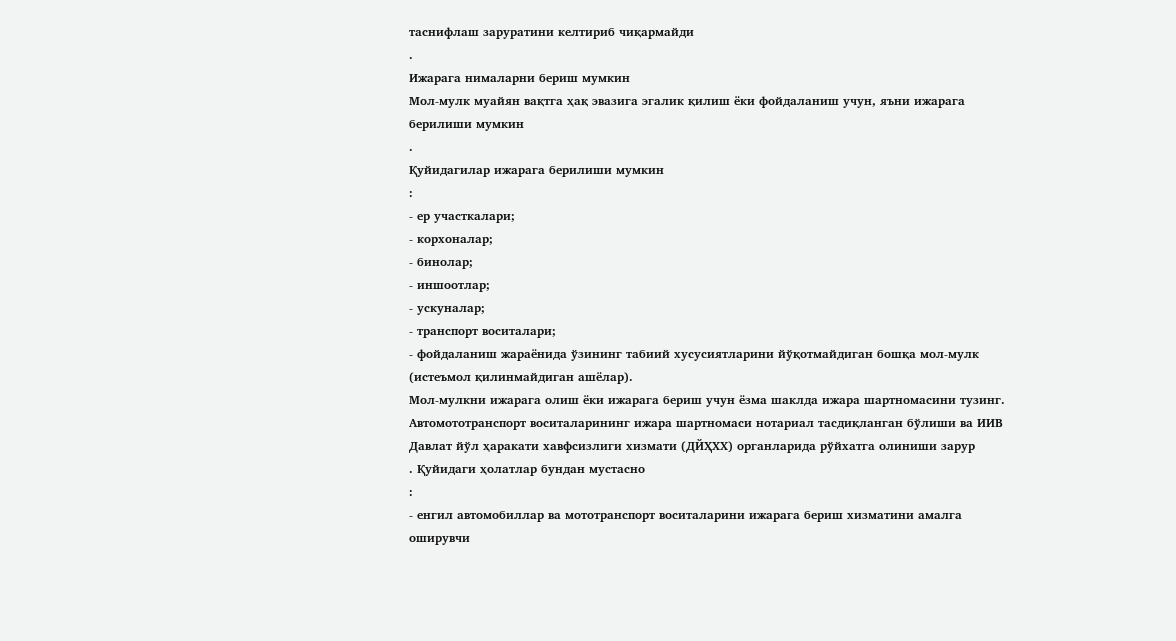таснифлаш заруратини келтириб чиқармайди
.
Ижарага нималарни бериш мумкин
Мол-мулк муайян вақтга ҳақ эвазига эгалик қилиш ёки фойдаланиш учун, яъни ижарага берилиши мумкин
.
Қуйидагилар ижарага берилиши мумкин
:
- ер участкалари;
- корхоналар;
- бинолар;
- иншоотлар;
- ускуналар;
- транспорт воситалари;
- фойдаланиш жараёнида ўзининг табиий хусусиятларини йўқотмайдиган бошқа мол-мулк (истеъмол қилинмайдиган ашёлар).
Мол-мулкни ижарага олиш ёки ижарага бериш учун ёзма шаклда ижара шартномасини тузинг.
Автомототранспорт воситаларининг ижара шартномаси нотариал тасдиқланган бўлиши ва ИИВ Давлат йўл ҳаракати хавфсизлиги хизмати (ДЙҲХХ) органларида рўйхатга олиниши зарур
. Қуйидаги ҳолатлар бундан мустасно
:
- енгил автомобиллар ва мототранспорт воситаларини ижарага бериш хизматини амалга оширувчи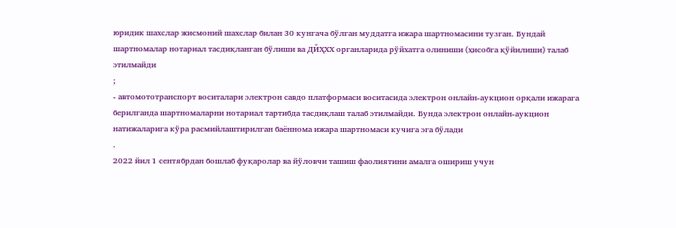юридик шахслар жисмоний шахслар билан 30 кунгача бўлган муддатга ижара шартномасини тузган. Бундай шартномалар нотариал тасдиқланган бўлиши ва ДЙҲХХ органларида рўйхатга олиниши (ҳисобга қўйилиши) талаб этилмайди
;
- автомототранспорт воситалари электрон савдо платформаси воситасида электрон онлайн-аукцион орқали ижарага берилганда шартномаларни нотариал тартибда тасдиқлаш талаб этилмайди. Бунда электрон онлайн-аукцион натижаларига кўра расмийлаштирилган баённома ижара шартномаси кучига эга бўлади
.
2022 йил 1 сентябрдан бошлаб фуқаролар ва йўловчи ташиш фаолиятини амалга ошириш учун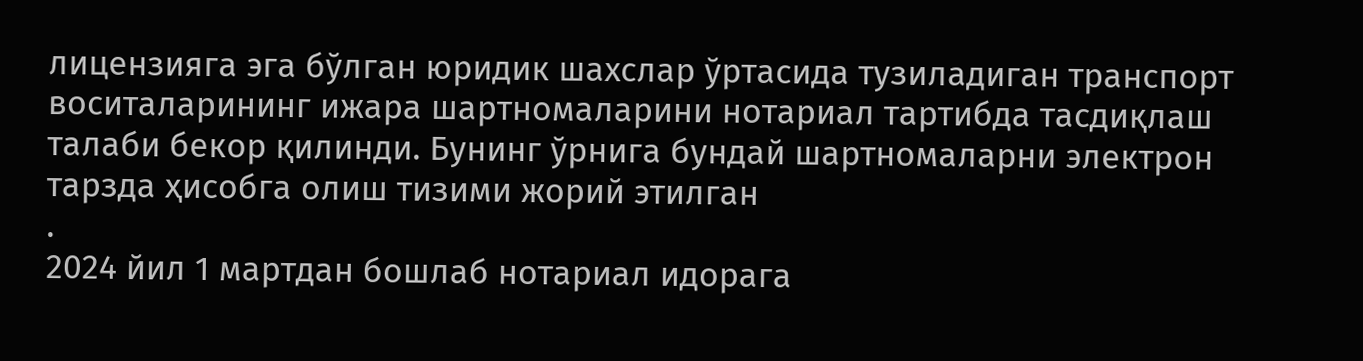лицензияга эга бўлган юридик шахслар ўртасида тузиладиган транспорт воситаларининг ижара шартномаларини нотариал тартибда тасдиқлаш талаби бекор қилинди. Бунинг ўрнига бундай шартномаларни электрон тарзда ҳисобга олиш тизими жорий этилган
.
2024 йил 1 мартдан бошлаб нотариал идорага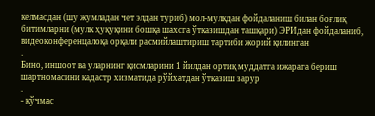келмасдан (шу жумладан чет элдан туриб) мол-мулкдан фойдаланиш билан боғлиқ битимларни (мулк ҳуқуқини бошқа шахсга ўтказишдан ташқари) ЭРИдан фойдаланиб, видеоконференцалоқа орқали расмийлаштириш тартиби жорий қилинган
.
Бино, иншоот ва уларнинг қисмларини 1 йилдан ортиқ муддатга ижарага бериш шартномасини кадастр хизматида рўйхатдан ўтказиш зарур
.
- кўчмас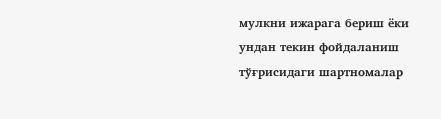мулкни ижарага бериш ёки ундан текин фойдаланиш тўғрисидаги шартномалар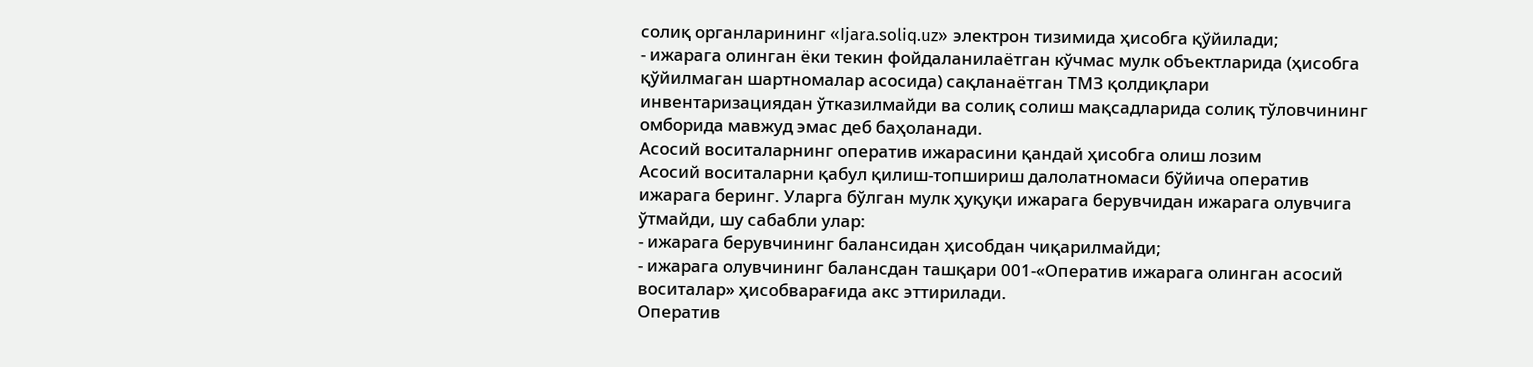солиқ органларининг «Ijara.soliq.uz» электрон тизимида ҳисобга қўйилади;
- ижарага олинган ёки текин фойдаланилаётган кўчмас мулк объектларида (ҳисобга қўйилмаган шартномалар асосида) сақланаётган ТМЗ қолдиқлари инвентаризациядан ўтказилмайди ва солиқ солиш мақсадларида солиқ тўловчининг омборида мавжуд эмас деб баҳоланади.
Асосий воситаларнинг оператив ижарасини қандай ҳисобга олиш лозим
Асосий воситаларни қабул қилиш-топшириш далолатномаси бўйича оператив ижарага беринг. Уларга бўлган мулк ҳуқуқи ижарага берувчидан ижарага олувчига ўтмайди, шу сабабли улар:
- ижарага берувчининг балансидан ҳисобдан чиқарилмайди;
- ижарага олувчининг балансдан ташқари 001-«Оператив ижарага олинган асосий воситалар» ҳисобварағида акс эттирилади.
Оператив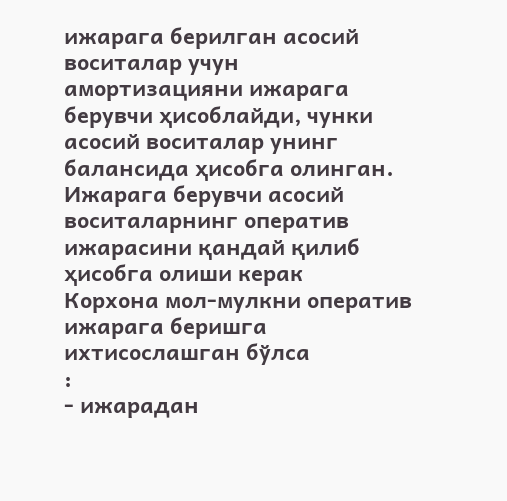ижарага берилган асосий воситалар учун амортизацияни ижарага берувчи ҳисоблайди, чунки асосий воситалар унинг балансида ҳисобга олинган.
Ижарага берувчи асосий воситаларнинг оператив ижарасини қандай қилиб ҳисобга олиши керак
Корхона мол-мулкни оператив ижарага беришга ихтисослашган бўлса
:
- ижарадан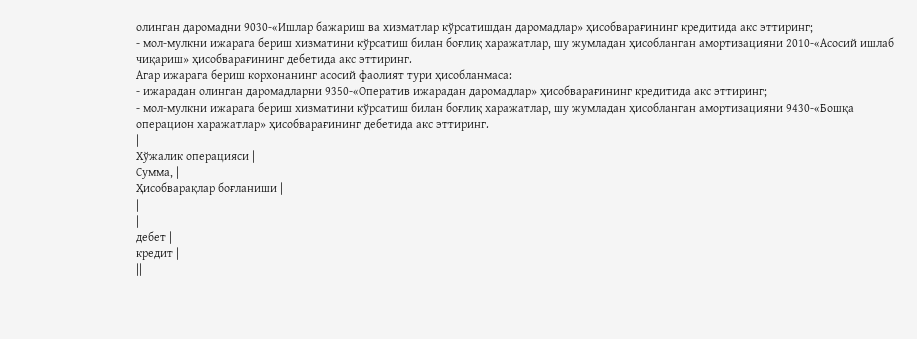олинган даромадни 9030-«Ишлар бажариш ва хизматлар кўрсатишдан даромадлар» ҳисобварағининг кредитида акс эттиринг;
- мол-мулкни ижарага бериш хизматини кўрсатиш билан боғлиқ харажатлар, шу жумладан ҳисобланган амортизацияни 2010-«Асосий ишлаб чиқариш» ҳисобварағининг дебетида акс эттиринг.
Агар ижарага бериш корхонанинг асосий фаолият тури ҳисобланмаса:
- ижарадан олинган даромадларни 9350-«Оператив ижарадан даромадлар» ҳисобварағининг кредитида акс эттиринг;
- мол-мулкни ижарага бериш хизматини кўрсатиш билан боғлиқ харажатлар, шу жумладан ҳисобланган амортизацияни 9430-«Бошқа операцион харажатлар» ҳисобварағининг дебетида акс эттиринг.
|
Хўжалик операцияси |
Сумма, |
Ҳисобварақлар боғланиши |
|
|
дебет |
кредит |
||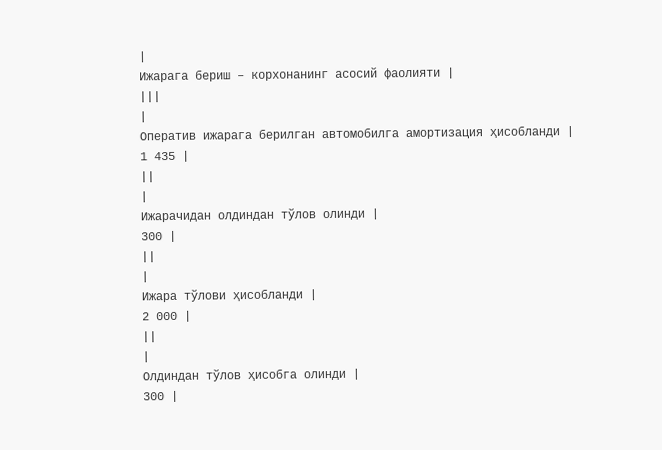|
Ижарага бериш – корхонанинг асосий фаолияти |
|||
|
Оператив ижарага берилган автомобилга амортизация ҳисобланди |
1 435 |
||
|
Ижарачидан олдиндан тўлов олинди |
300 |
||
|
Ижара тўлови ҳисобланди |
2 000 |
||
|
Олдиндан тўлов ҳисобга олинди |
300 |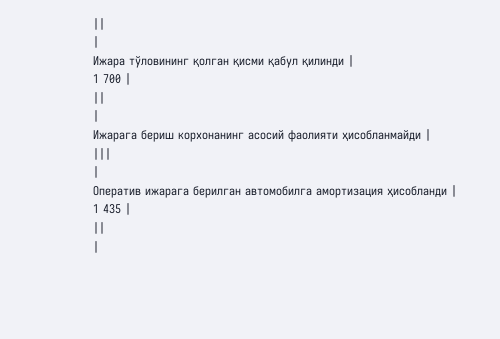||
|
Ижара тўловининг қолган қисми қабул қилинди |
1 700 |
||
|
Ижарага бериш корхонанинг асосий фаолияти ҳисобланмайди |
|||
|
Оператив ижарага берилган автомобилга амортизация ҳисобланди |
1 435 |
||
|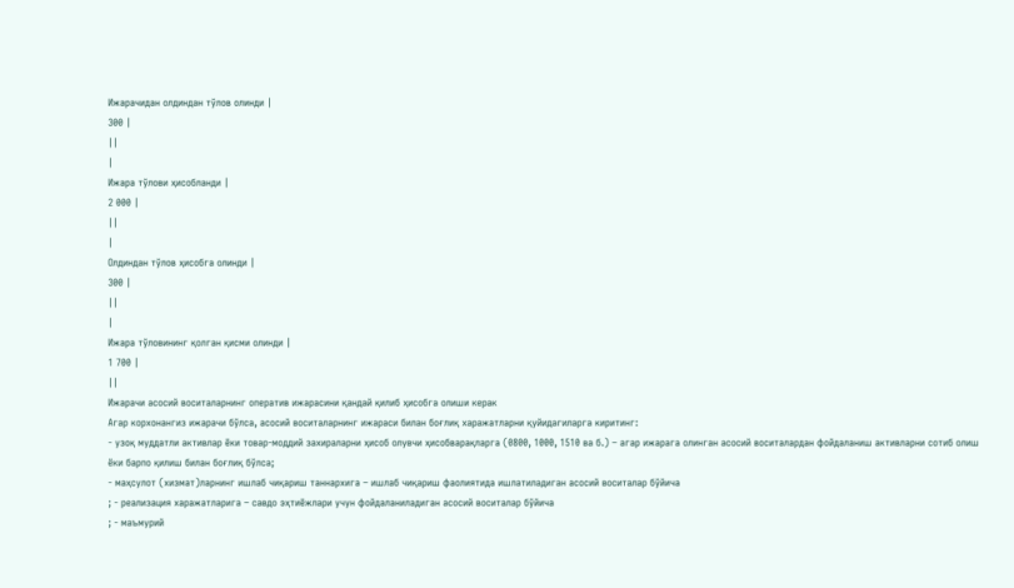Ижарачидан олдиндан тўлов олинди |
300 |
||
|
Ижара тўлови ҳисобланди |
2 000 |
||
|
Олдиндан тўлов ҳисобга олинди |
300 |
||
|
Ижара тўловининг қолган қисми олинди |
1 700 |
||
Ижарачи асосий воситаларнинг оператив ижарасини қандай қилиб ҳисобга олиши керак
Агар корхонангиз ижарачи бўлса, асосий воситаларнинг ижараси билан боғлиқ харажатларни қуйидагиларга киритинг:
- узоқ муддатли активлар ёки товар-моддий захираларни ҳисоб олувчи ҳисобварақларга (0800, 1000, 1510 ва б.) – агар ижарага олинган асосий воситалардан фойдаланиш активларни сотиб олиш ёки барпо қилиш билан боғлиқ бўлса;
- маҳсулот (хизмат)ларнинг ишлаб чиқариш таннархига – ишлаб чиқариш фаолиятида ишлатиладиган асосий воситалар бўйича
; - реализация харажатларига – савдо эҳтиёжлари учун фойдаланиладиган асосий воситалар бўйича
; - маъмурий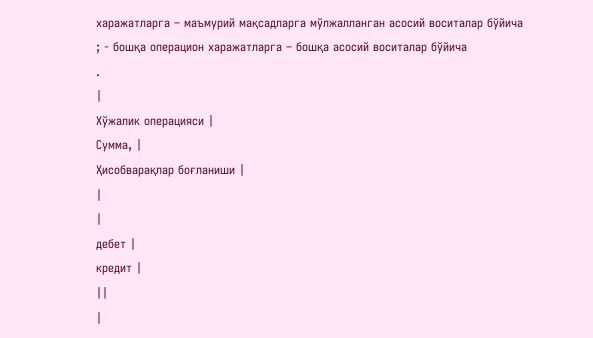харажатларга – маъмурий мақсадларга мўлжалланган асосий воситалар бўйича
; - бошқа операцион харажатларга – бошқа асосий воситалар бўйича
.
|
Хўжалик операцияси |
Сумма, |
Ҳисобварақлар боғланиши |
|
|
дебет |
кредит |
||
|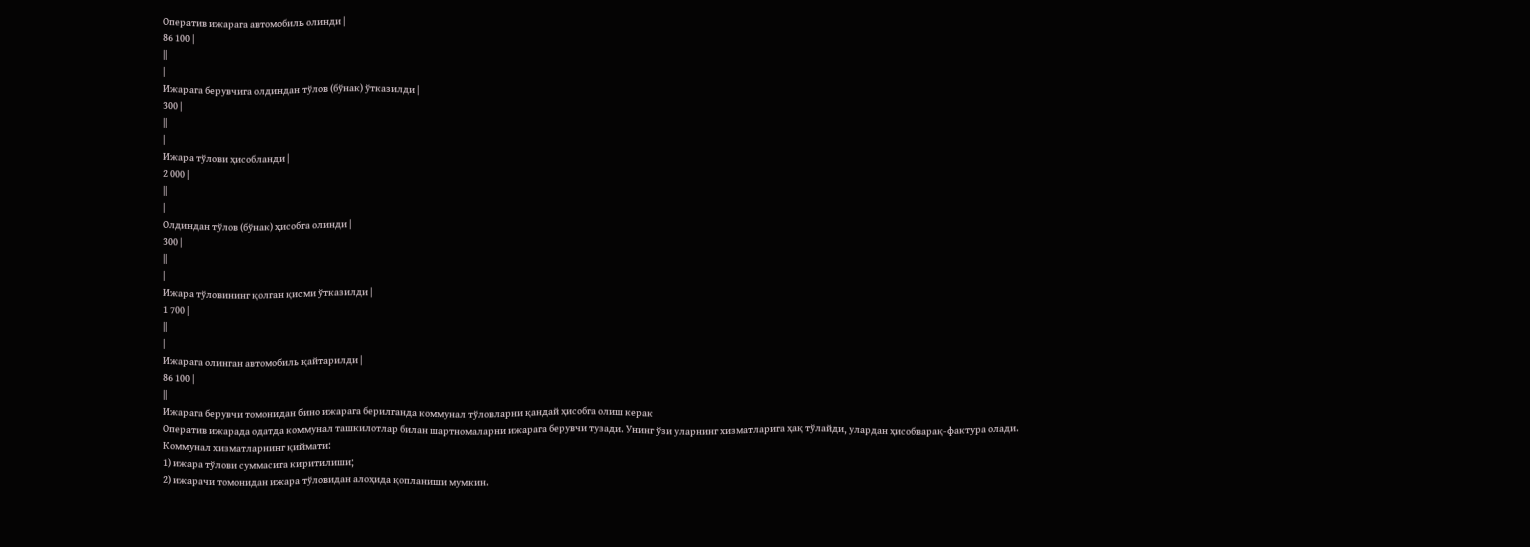Оператив ижарага автомобиль олинди |
86 100 |
||
|
Ижарага берувчига олдиндан тўлов (бўнак) ўтказилди |
300 |
||
|
Ижара тўлови ҳисобланди |
2 000 |
||
|
Олдиндан тўлов (бўнак) ҳисобга олинди |
300 |
||
|
Ижара тўловининг қолган қисми ўтказилди |
1 700 |
||
|
Ижарага олинган автомобиль қайтарилди |
86 100 |
||
Ижарага берувчи томонидан бино ижарага берилганда коммунал тўловларни қандай ҳисобга олиш керак
Оператив ижарада одатда коммунал ташкилотлар билан шартномаларни ижарага берувчи тузади. Унинг ўзи уларнинг хизматларига ҳақ тўлайди, улардан ҳисобварақ-фактура олади.
Коммунал хизматларнинг қиймати:
1) ижара тўлови суммасига киритилиши;
2) ижарачи томонидан ижара тўловидан алоҳида қопланиши мумкин.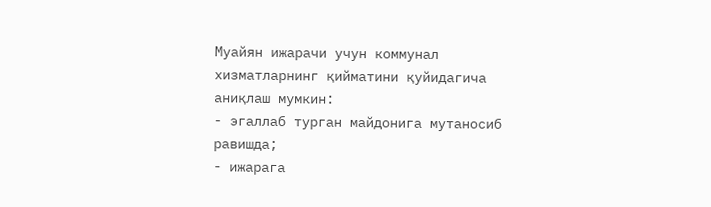Муайян ижарачи учун коммунал хизматларнинг қийматини қуйидагича аниқлаш мумкин:
- эгаллаб турган майдонига мутаносиб равишда;
- ижарага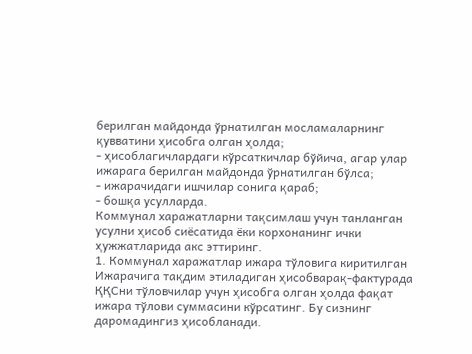берилган майдонда ўрнатилган мосламаларнинг қувватини ҳисобга олган ҳолда;
- ҳисоблагичлардаги кўрсаткичлар бўйича, агар улар ижарага берилган майдонда ўрнатилган бўлса;
- ижарачидаги ишчилар сонига қараб;
- бошқа усулларда.
Коммунал харажатларни тақсимлаш учун танланган усулни ҳисоб сиёсатида ёки корхонанинг ички ҳужжатларида акс эттиринг.
1. Коммунал харажатлар ижара тўловига киритилган
Ижарачига тақдим этиладиган ҳисобварақ-фактурада ҚҚСни тўловчилар учун ҳисобга олган ҳолда фақат ижара тўлови суммасини кўрсатинг. Бу сизнинг даромадингиз ҳисобланади.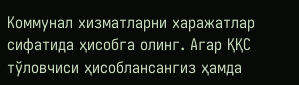Коммунал хизматларни харажатлар сифатида ҳисобга олинг. Агар ҚҚС тўловчиси ҳисоблансангиз ҳамда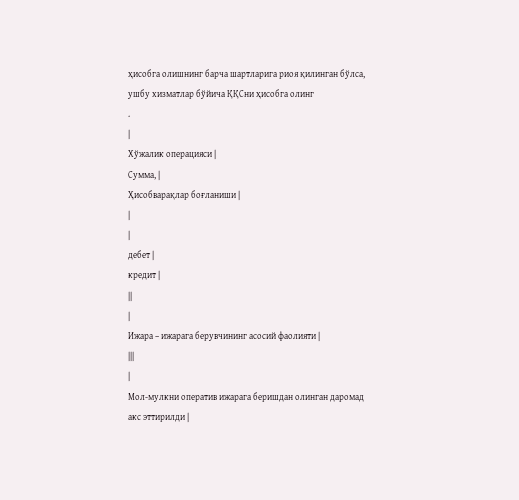ҳисобга олишнинг барча шартларига риоя қилинган бўлса, ушбу хизматлар бўйича ҚҚСни ҳисобга олинг
.
|
Хўжалик операцияси |
Сумма, |
Ҳисобварақлар боғланиши |
|
|
дебет |
кредит |
||
|
Ижара – ижарага берувчининг асосий фаолияти |
|||
|
Мол-мулкни оператив ижарага беришдан олинган даромад акс эттирилди |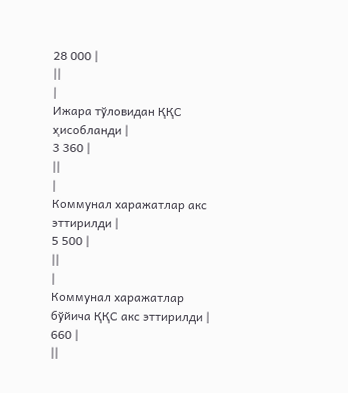28 000 |
||
|
Ижара тўловидан ҚҚС ҳисобланди |
3 360 |
||
|
Коммунал харажатлар акс эттирилди |
5 500 |
||
|
Коммунал харажатлар бўйича ҚҚС акс эттирилди |
660 |
||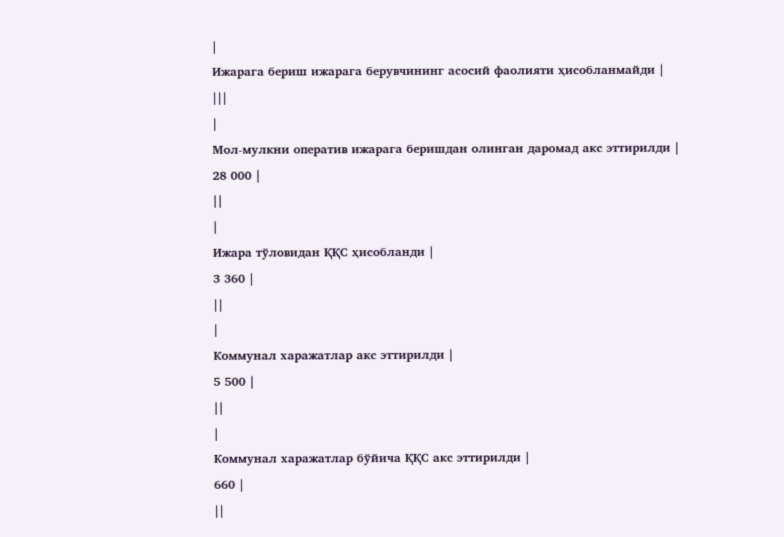|
Ижарага бериш ижарага берувчининг асосий фаолияти ҳисобланмайди |
|||
|
Мол-мулкни оператив ижарага беришдан олинган даромад акс эттирилди |
28 000 |
||
|
Ижара тўловидан ҚҚС ҳисобланди |
3 360 |
||
|
Коммунал харажатлар акс эттирилди |
5 500 |
||
|
Коммунал харажатлар бўйича ҚҚС акс эттирилди |
660 |
||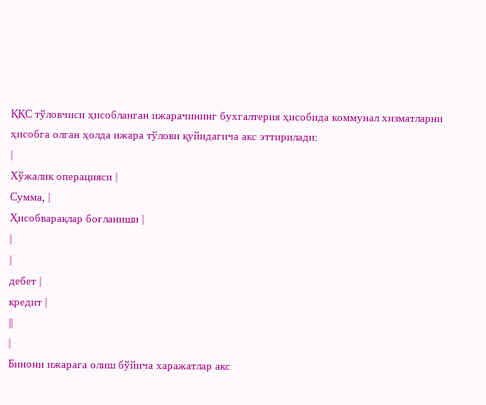ҚҚС тўловчиси ҳисобланган ижарачининг бухгалтерия ҳисобида коммунал хизматларни ҳисобга олган ҳолда ижара тўлови қуйидагича акс эттирилади:
|
Хўжалик операцияси |
Сумма, |
Ҳисобварақлар боғланиши |
|
|
дебет |
кредит |
||
|
Бинони ижарага олиш бўйича харажатлар акс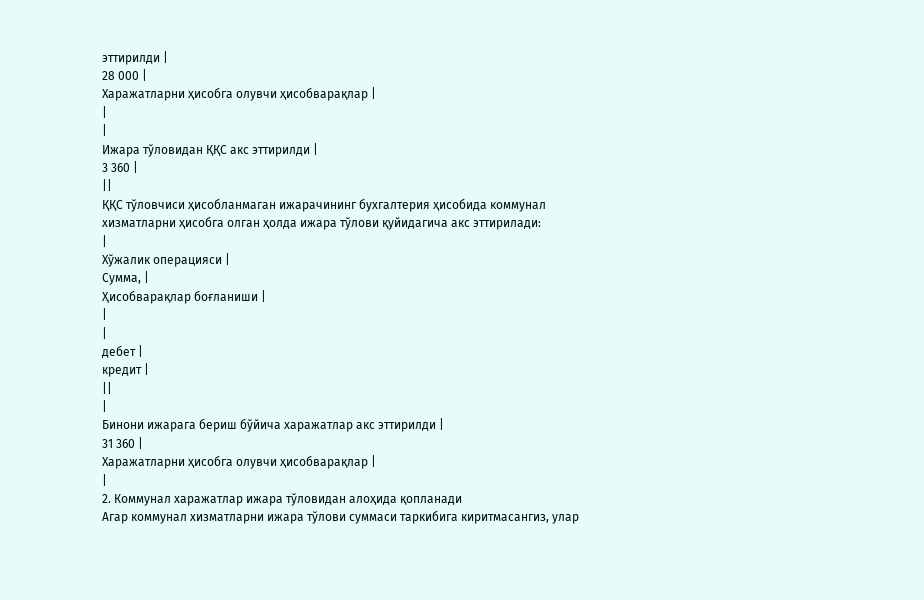эттирилди |
28 000 |
Харажатларни ҳисобга олувчи ҳисобварақлар |
|
|
Ижара тўловидан ҚҚС акс эттирилди |
3 360 |
||
ҚҚС тўловчиси ҳисобланмаган ижарачининг бухгалтерия ҳисобида коммунал хизматларни ҳисобга олган ҳолда ижара тўлови қуйидагича акс эттирилади:
|
Хўжалик операцияси |
Сумма, |
Ҳисобварақлар боғланиши |
|
|
дебет |
кредит |
||
|
Бинони ижарага бериш бўйича харажатлар акс эттирилди |
31 360 |
Харажатларни ҳисобга олувчи ҳисобварақлар |
|
2. Коммунал харажатлар ижара тўловидан алоҳида қопланади
Агар коммунал хизматларни ижара тўлови суммаси таркибига киритмасангиз, улар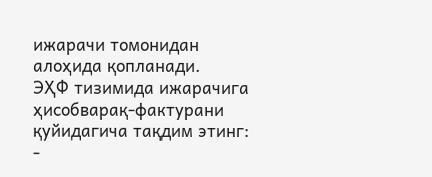ижарачи томонидан алоҳида қопланади.
ЭҲФ тизимида ижарачига ҳисобварақ-фактурани қуйидагича тақдим этинг:
-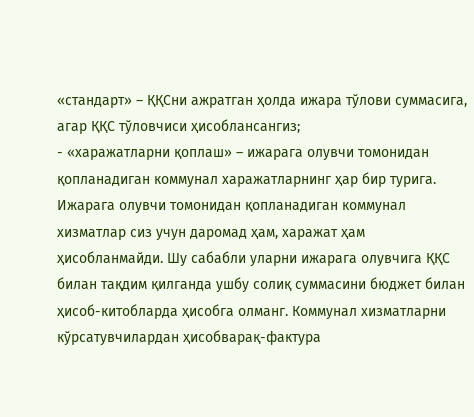«стандарт» – ҚҚСни ажратган ҳолда ижара тўлови суммасига, агар ҚҚС тўловчиси ҳисоблансангиз;
- «харажатларни қоплаш» – ижарага олувчи томонидан қопланадиган коммунал харажатларнинг ҳар бир турига.
Ижарага олувчи томонидан қопланадиган коммунал хизматлар сиз учун даромад ҳам, харажат ҳам ҳисобланмайди. Шу сабабли уларни ижарага олувчига ҚҚС билан тақдим қилганда ушбу солиқ суммасини бюджет билан ҳисоб-китобларда ҳисобга олманг. Коммунал хизматларни кўрсатувчилардан ҳисобварақ-фактура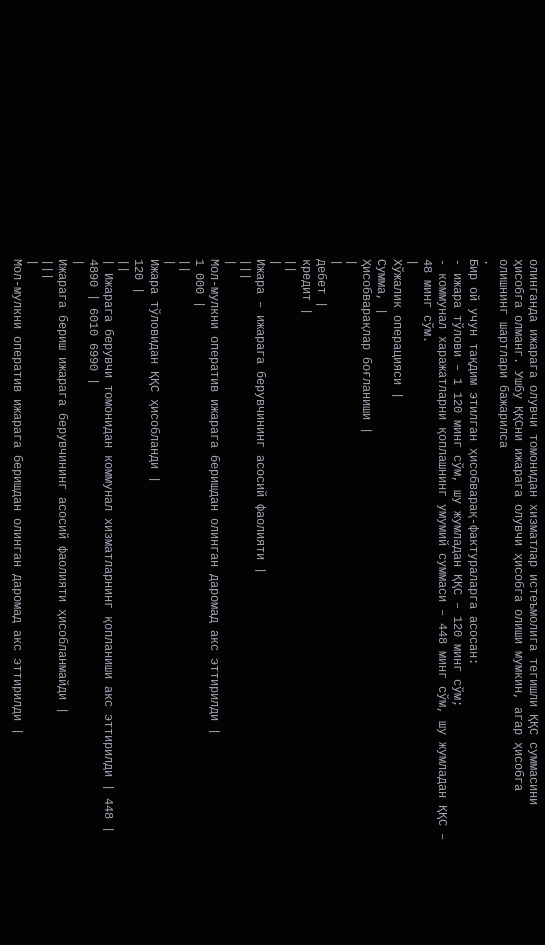олинганда ижарага олувчи томонидан хизматлар истеъмолига тегишли ҚҚС суммасини ҳисобга олманг. Ушбу ҚҚСни ижарага олувчи ҳисобга олиши мумкин, агар ҳисобга олишнинг шартлари бажарилса
.
Бир ой учун тақдим этилган ҳисобварақ-фактураларга асосан:
- ижара тўлови – 1 120 минг сўм, шу жумладан ҚҚС – 120 минг сўм;
- коммунал харажатларни қоплашнинг умумий суммаси – 448 минг сўм, шу жумладан ҚҚС – 48 минг сўм.
|
Хўжалик операцияси |
Сумма, |
Ҳисобварақлар боғланиши |
|
|
дебет |
кредит |
||
|
Ижара – ижарага берувчининг асосий фаолияти |
|||
|
Мол-мулкни оператив ижарага беришдан олинган даромад акс эттирилди |
1 000 |
||
|
Ижара тўловидан ҚҚС ҳисобланди |
120 |
||
| Ижарага берувчи томонидан коммунал хизматларнинг қопланиши акс эттирилди | 448 | 4890 | 6010 6990 |
|
Ижарага бериш ижарага берувчининг асосий фаолияти ҳисобланмайди |
|||
|
Мол-мулкни оператив ижарага беришдан олинган даромад акс эттирилди |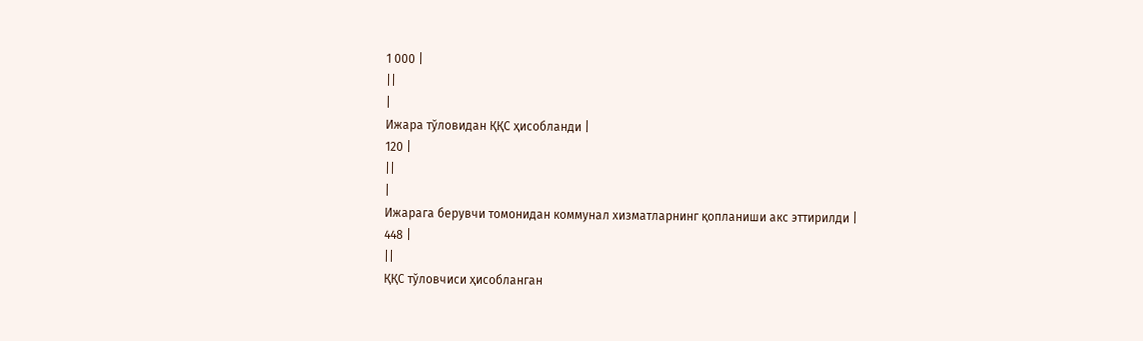1 000 |
||
|
Ижара тўловидан ҚҚС ҳисобланди |
120 |
||
|
Ижарага берувчи томонидан коммунал хизматларнинг қопланиши акс эттирилди |
448 |
||
ҚҚС тўловчиси ҳисобланган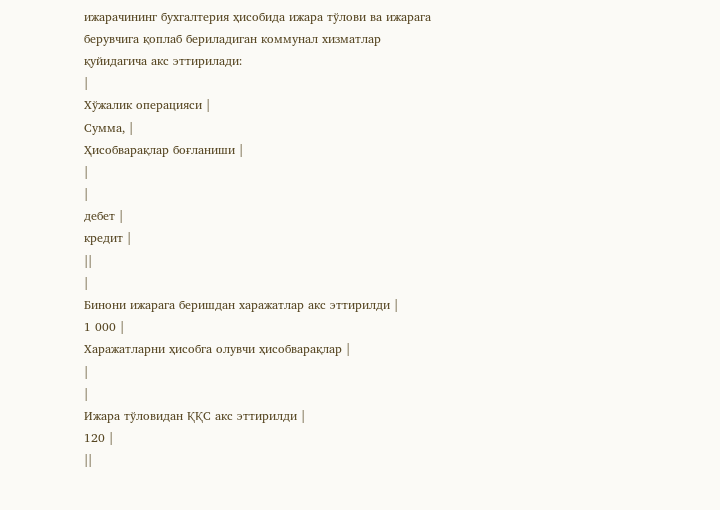ижарачининг бухгалтерия ҳисобида ижара тўлови ва ижарага берувчига қоплаб бериладиган коммунал хизматлар қуйидагича акс эттирилади:
|
Хўжалик операцияси |
Сумма, |
Ҳисобварақлар боғланиши |
|
|
дебет |
кредит |
||
|
Бинони ижарага беришдан харажатлар акс эттирилди |
1 000 |
Харажатларни ҳисобга олувчи ҳисобварақлар |
|
|
Ижара тўловидан ҚҚС акс эттирилди |
120 |
||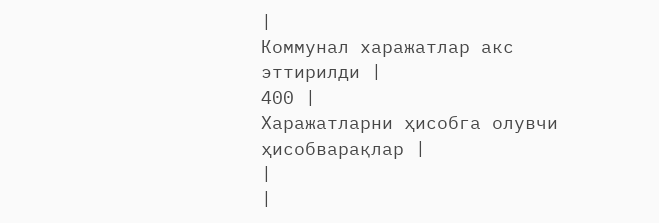|
Коммунал харажатлар акс эттирилди |
400 |
Харажатларни ҳисобга олувчи ҳисобварақлар |
|
|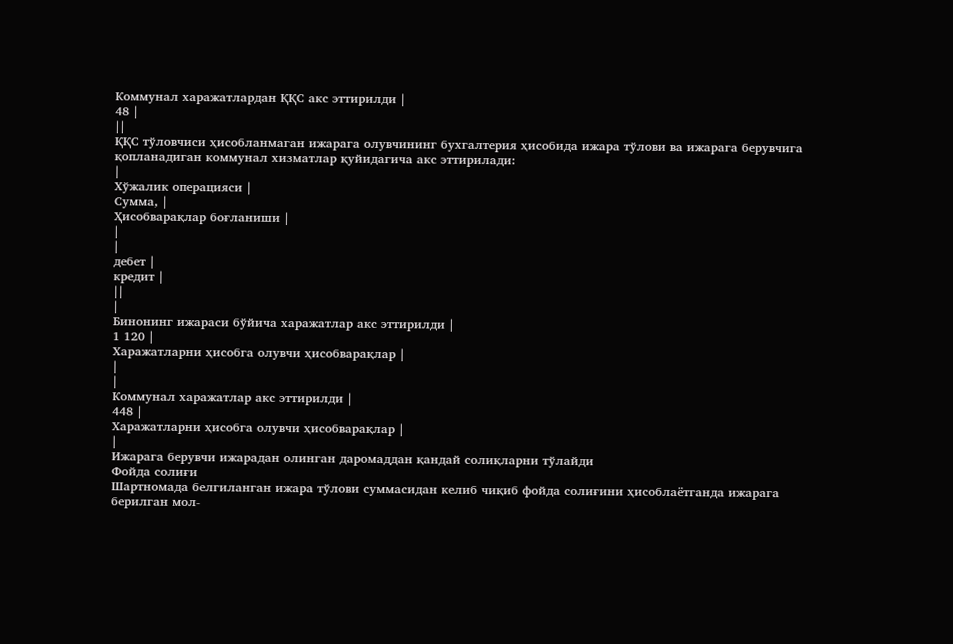Коммунал харажатлардан ҚҚС акс эттирилди |
48 |
||
ҚҚС тўловчиси ҳисобланмаган ижарага олувчининг бухгалтерия ҳисобида ижара тўлови ва ижарага берувчига қопланадиган коммунал хизматлар қуйидагича акс эттирилади:
|
Хўжалик операцияси |
Сумма, |
Ҳисобварақлар боғланиши |
|
|
дебет |
кредит |
||
|
Бинонинг ижараси бўйича харажатлар акс эттирилди |
1 120 |
Харажатларни ҳисобга олувчи ҳисобварақлар |
|
|
Коммунал харажатлар акс эттирилди |
448 |
Харажатларни ҳисобга олувчи ҳисобварақлар |
|
Ижарага берувчи ижарадан олинган даромаддан қандай солиқларни тўлайди
Фойда солиғи
Шартномада белгиланган ижара тўлови суммасидан келиб чиқиб фойда солиғини ҳисоблаётганда ижарага берилган мол-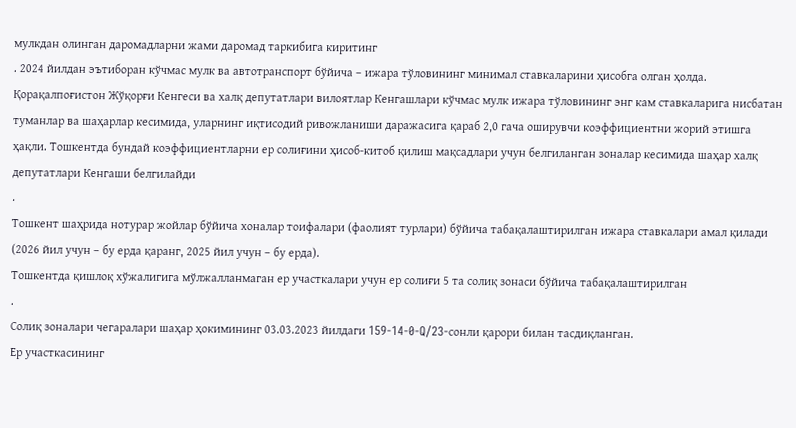мулкдан олинган даромадларни жами даромад таркибига киритинг
. 2024 йилдан эътиборан кўчмас мулк ва автотранспорт бўйича – ижара тўловининг минимал ставкаларини ҳисобга олган ҳолда.
Қорақалпоғистон Жўқорғи Кенгеси ва халқ депутатлари вилоятлар Кенгашлари кўчмас мулк ижара тўловининг энг кам ставкаларига нисбатан туманлар ва шаҳарлар кесимида, уларнинг иқтисодий ривожланиши даражасига қараб 2,0 гача оширувчи коэффициентни жорий этишга ҳақли. Тошкентда бундай коэффициентларни ер солиғини ҳисоб-китоб қилиш мақсадлари учун белгиланган зоналар кесимида шаҳар халқ депутатлари Кенгаши белгилайди
.
Тошкент шаҳрида нотурар жойлар бўйича хоналар тоифалари (фаолият турлари) бўйича табақалаштирилган ижара ставкалари амал қилади (2026 йил учун – бу ерда қаранг, 2025 йил учун – бу ерда).
Тошкентда қишлоқ хўжалигига мўлжалланмаган ер участкалари учун ер солиғи 5 та солиқ зонаси бўйича табақалаштирилган
.
Солиқ зоналари чегаралари шаҳар ҳокимининг 03.03.2023 йилдаги 159-14-0-Q/23-сонли қарори билан тасдиқланган.
Ер участкасининг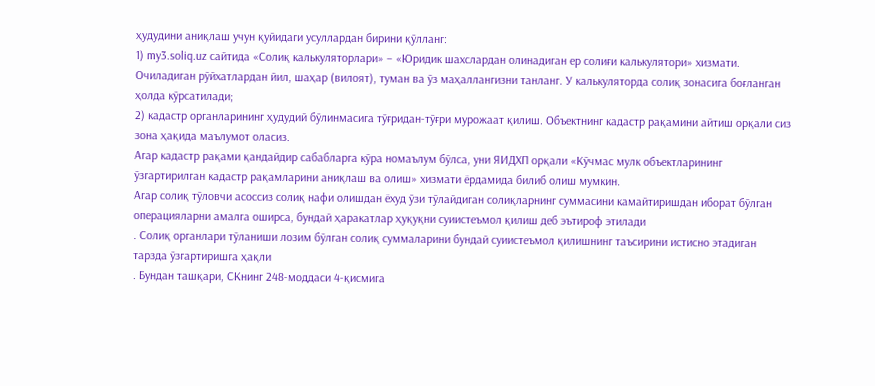ҳудудини аниқлаш учун қуйидаги усуллардан бирини қўлланг:
1) my3.soliq.uz сайтида «Солиқ калькуляторлари» – «Юридик шахслардан олинадиган ер солиғи калькулятори» хизмати. Очиладиган рўйхатлардан йил, шаҳар (вилоят), туман ва ўз маҳаллангизни танланг. У калькуляторда солиқ зонасига боғланган ҳолда кўрсатилади;
2) кадастр органларининг ҳудудий бўлинмасига тўғридан-тўғри мурожаат қилиш. Объектнинг кадастр рақамини айтиш орқали сиз зона ҳақида маълумот оласиз.
Агар кадастр рақами қандайдир сабабларга кўра номаълум бўлса, уни ЯИДХП орқали «Кўчмас мулк объектларининг ўзгартирилган кадастр рақамларини аниқлаш ва олиш» хизмати ёрдамида билиб олиш мумкин.
Агар солиқ тўловчи асоссиз солиқ нафи олишдан ёхуд ўзи тўлайдиган солиқларнинг суммасини камайтиришдан иборат бўлган операцияларни амалга оширса, бундай ҳаракатлар ҳуқуқни суиистеъмол қилиш деб эътироф этилади
. Солиқ органлари тўланиши лозим бўлган солиқ суммаларини бундай суиистеъмол қилишнинг таъсирини истисно этадиган тарзда ўзгартиришга ҳақли
. Бундан ташқари, СКнинг 248-моддаси 4-қисмига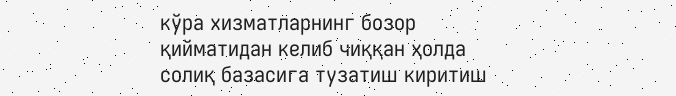кўра хизматларнинг бозор қийматидан келиб чиққан ҳолда солиқ базасига тузатиш киритиш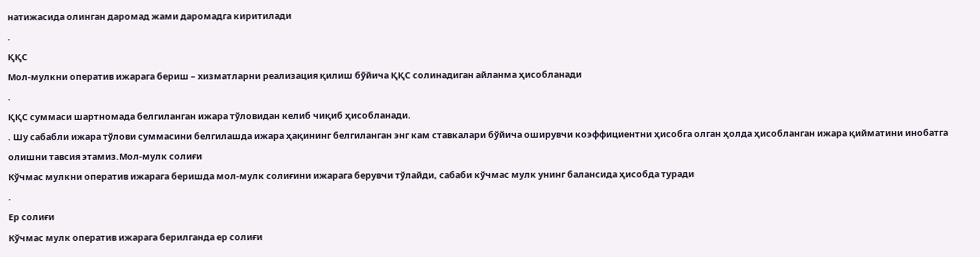натижасида олинган даромад жами даромадга киритилади
.
ҚҚС
Мол-мулкни оператив ижарага бериш – хизматларни реализация қилиш бўйича ҚҚС солинадиган айланма ҳисобланади
.
ҚҚС суммаси шартномада белгиланган ижара тўловидан келиб чиқиб ҳисобланади.
. Шу сабабли ижара тўлови суммасини белгилашда ижара ҳақининг белгиланган энг кам ставкалари бўйича оширувчи коэффициентни ҳисобга олган ҳолда ҳисобланган ижара қийматини инобатга олишни тавсия этамиз.Мол-мулк солиғи
Кўчмас мулкни оператив ижарага беришда мол-мулк солиғини ижарага берувчи тўлайди, сабаби кўчмас мулк унинг балансида ҳисобда туради
.
Ер солиғи
Кўчмас мулк оператив ижарага берилганда ер солиғи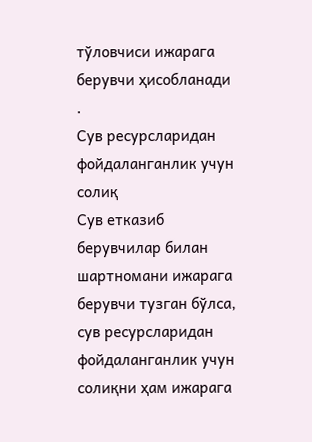тўловчиси ижарага берувчи ҳисобланади
.
Сув ресурсларидан фойдаланганлик учун солиқ
Сув етказиб берувчилар билан шартномани ижарага берувчи тузган бўлса, сув ресурсларидан фойдаланганлик учун солиқни ҳам ижарага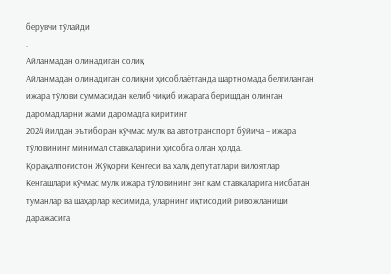берувчи тўлайди
.
Айланмадан олинадиган солиқ
Айланмадан олинадиган солиқни ҳисоблаётганда шартномада белгиланган ижара тўлови суммасидан келиб чиқиб ижарага беришдан олинган даромадларни жами даромадга киритинг
2024 йилдан эътиборан кўчмас мулк ва автотранспорт бўйича – ижара тўловининг минимал ставкаларини ҳисобга олган ҳолда.
Қорақалпоғистон Жўқорғи Кенгеси ва халқ депутатлари вилоятлар Кенгашлари кўчмас мулк ижара тўловининг энг кам ставкаларига нисбатан туманлар ва шаҳарлар кесимида, уларнинг иқтисодий ривожланиши даражасига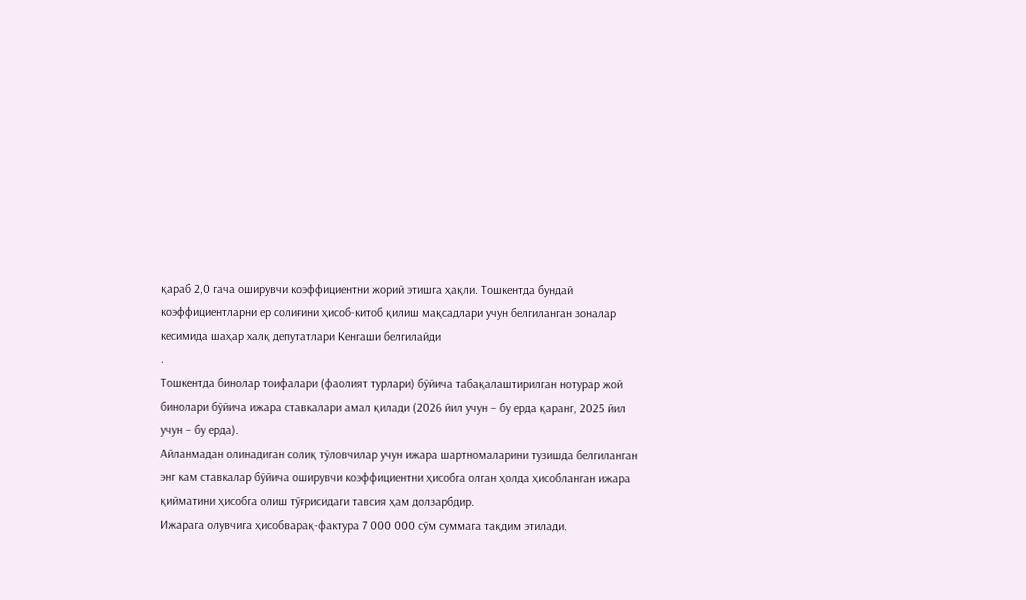қараб 2,0 гача оширувчи коэффициентни жорий этишга ҳақли. Тошкентда бундай коэффициентларни ер солиғини ҳисоб-китоб қилиш мақсадлари учун белгиланган зоналар кесимида шаҳар халқ депутатлари Кенгаши белгилайди
.
Тошкентда бинолар тоифалари (фаолият турлари) бўйича табақалаштирилган нотурар жой бинолари бўйича ижара ставкалари амал қилади (2026 йил учун – бу ерда қаранг, 2025 йил учун – бу ерда).
Айланмадан олинадиган солиқ тўловчилар учун ижара шартномаларини тузишда белгиланган энг кам ставкалар бўйича оширувчи коэффициентни ҳисобга олган ҳолда ҳисобланган ижара қийматини ҳисобга олиш тўғрисидаги тавсия ҳам долзарбдир.
Ижарага олувчига ҳисобварақ-фактура 7 000 000 сўм суммага тақдим этилади.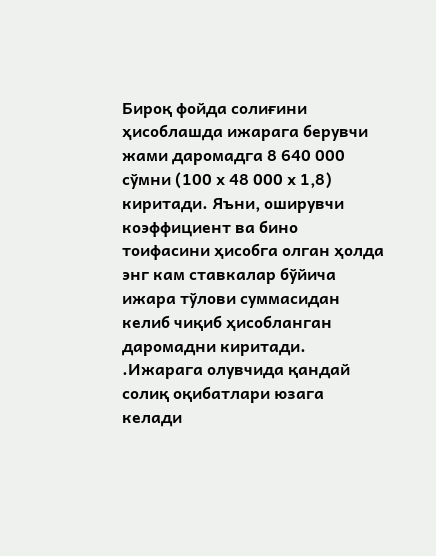Бироқ фойда солиғини ҳисоблашда ижарага берувчи жами даромадга 8 640 000 сўмни (100 х 48 000 х 1,8) киритади. Яъни, оширувчи коэффициент ва бино тоифасини ҳисобга олган ҳолда энг кам ставкалар бўйича ижара тўлови суммасидан келиб чиқиб ҳисобланган даромадни киритади.
.Ижарага олувчида қандай солиқ оқибатлари юзага келади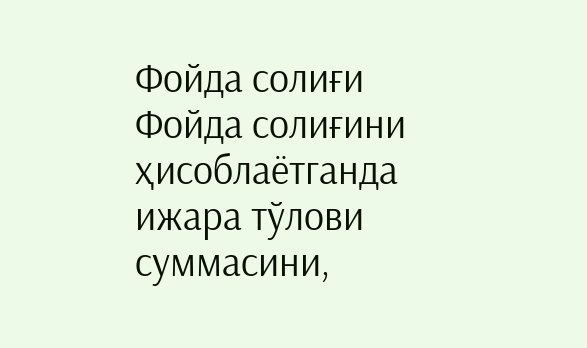Фойда солиғи
Фойда солиғини ҳисоблаётганда ижара тўлови суммасини,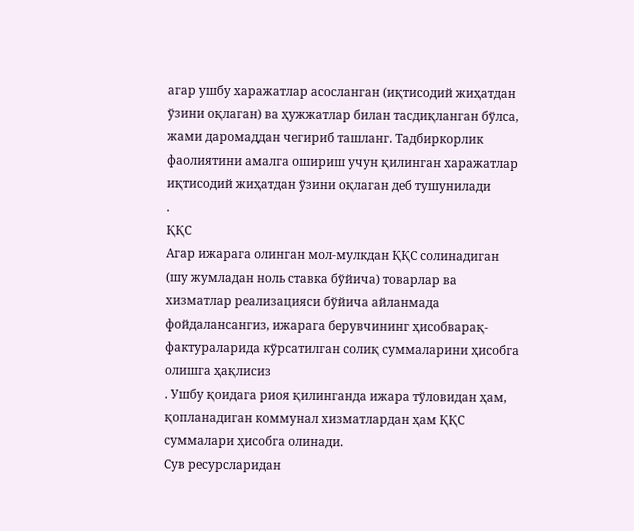агар ушбу харажатлар асосланган (иқтисодий жиҳатдан ўзини оқлаган) ва ҳужжатлар билан тасдиқланган бўлса, жами даромаддан чегириб ташланг. Тадбиркорлик фаолиятини амалга ошириш учун қилинган харажатлар иқтисодий жиҳатдан ўзини оқлаган деб тушунилади
.
ҚҚС
Агар ижарага олинган мол-мулкдан ҚҚС солинадиган (шу жумладан ноль ставка бўйича) товарлар ва хизматлар реализацияси бўйича айланмада фойдалансангиз, ижарага берувчининг ҳисобварақ-фактураларида кўрсатилган солиқ суммаларини ҳисобга олишга ҳақлисиз
. Ушбу қоидага риоя қилинганда ижара тўловидан ҳам, қопланадиган коммунал хизматлардан ҳам ҚҚС суммалари ҳисобга олинади.
Сув ресурсларидан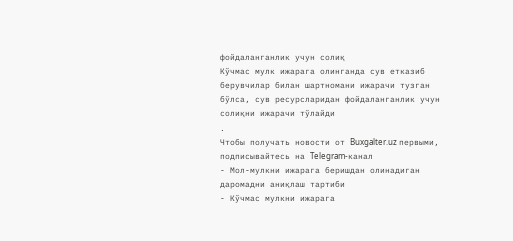фойдаланганлик учун солиқ
Кўчмас мулк ижарага олинганда сув етказиб берувчилар билан шартномани ижарачи тузган бўлса, сув ресурсларидан фойдаланганлик учун солиқни ижарачи тўлайди
.
Чтобы получать новости от Buxgalter.uz первыми, подписывайтесь на Telegram-канал
- Мол-мулкни ижарага беришдан олинадиган даромадни аниқлаш тартиби
- Кўчмас мулкни ижарага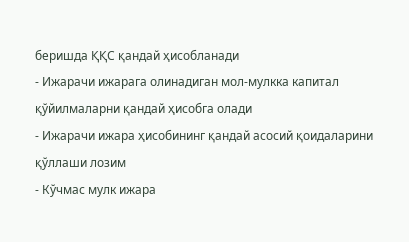беришда ҚҚС қандай ҳисобланади
- Ижарачи ижарага олинадиган мол-мулкка капитал қўйилмаларни қандай ҳисобга олади
- Ижарачи ижара ҳисобининг қандай асосий қоидаларини қўллаши лозим
- Кўчмас мулк ижара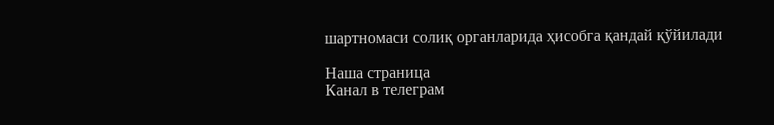шартномаси солиқ органларида ҳисобга қандай қўйилади

Наша страница
Канал в телеграм